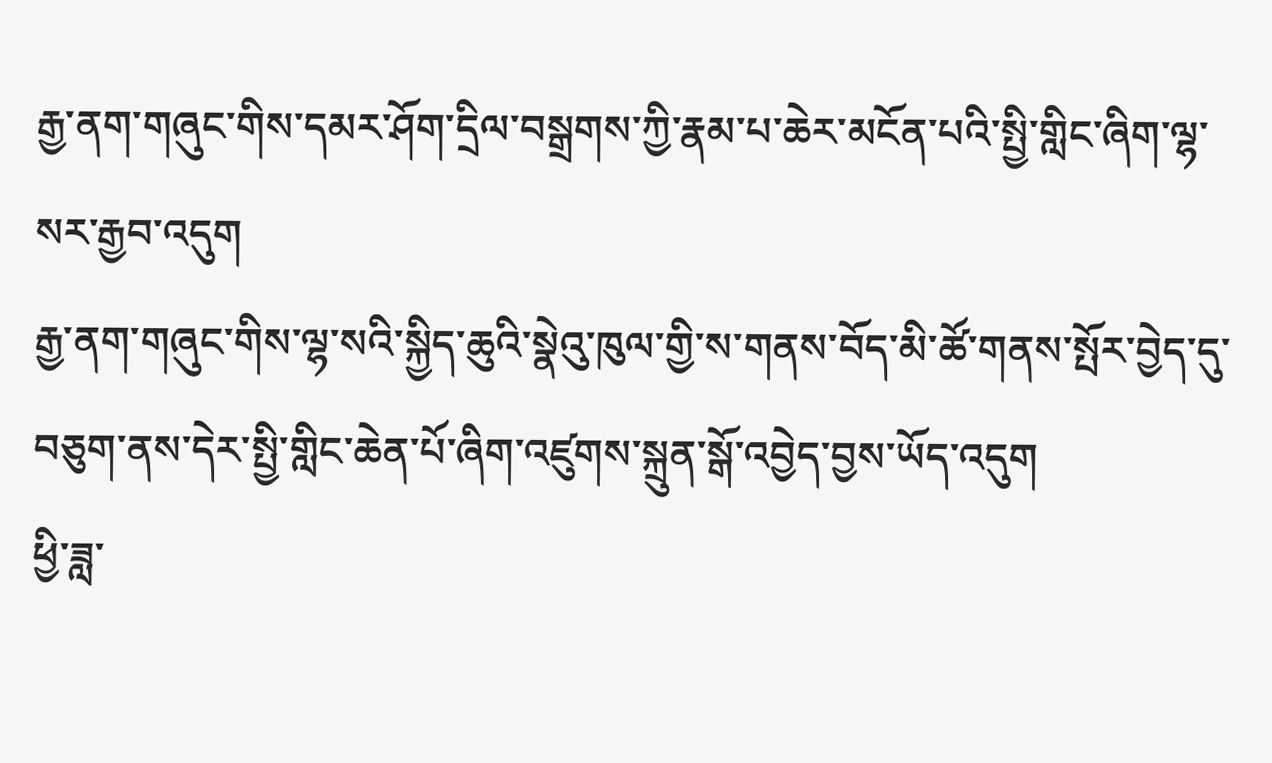རྒྱ་ནག་གཞུང་གིས་དམར་ཤོག་དྲིལ་བསྒྲགས་ཀྱི་རྣམ་པ་ཆེར་མངོན་པའི་སྤྱི་གླིང་ཞིག་ལྷ་སར་རྒྱབ་འདུག
རྒྱ་ནག་གཞུང་གིས་ལྷ་སའི་སྐྱིད་ཆུའི་སྣེའུ་ཁུལ་གྱི་ས་གནས་བོད་མི་ཚོ་གནས་སྤོར་བྱེད་དུ་བཅུག་ནས་དེར་སྤྱི་གླིང་ཆེན་པོ་ཞིག་འཛུགས་སྐྲུན་སྒོ་འབྱེད་བྱས་ཡོད་འདུག
ཕྱི་ཟླ་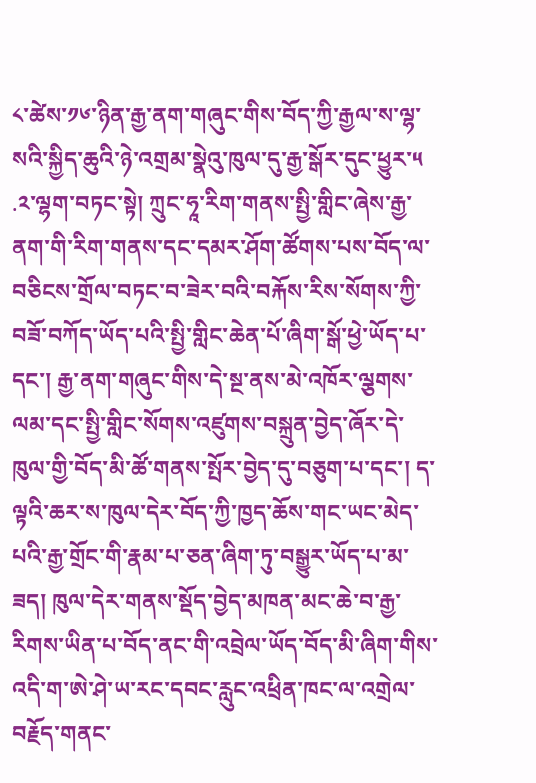༨་ཚེས་༡༦་ཉིན་རྒྱ་ནག་གཞུང་གིས་བོད་ཀྱི་རྒྱལ་ས་ལྷ་སའི་སྐྱིད་ཆུའི་ཉེ་འགྲམ་སྣེའུ་ཁུལ་དུ་རྒྱ་སྒོར་དུང་ཕྱུར་༥ .༢་ལྷག་བཏང་སྟེ། ཀྲུང་ཧཱ་རིག་གནས་སྤྱི་གླིང་ཞེས་རྒྱ་ནག་གི་རིག་གནས་དང་དམར་ཤོག་ཚོགས་པས་བོད་ལ་བཅིངས་གྲོལ་བཏང་བ་ཟེར་བའི་བརྐོས་རིས་སོགས་ཀྱི་བཟོ་བཀོད་ཡོད་པའི་སྤྱི་གླིང་ཆེན་པོ་ཞིག་སྒོ་ཕྱེ་ཡོད་པ་དང་། རྒྱ་ནག་གཞུང་གིས་དེ་སྔ་ནས་མེ་འཁོར་ལྕགས་ལམ་དང་སྤྱི་གླིང་སོགས་འཛུགས་བསྐྲུན་བྱེད་ཞོར་དེ་ཁུལ་གྱི་བོད་མི་ཚོ་གནས་སྤོར་བྱེད་དུ་བཅུག་པ་དང་། ད་ལྟའི་ཆར་ས་ཁུལ་དེར་བོད་ཀྱི་ཁྱད་ཆོས་གང་ཡང་མེད་པའི་རྒྱ་གྲོང་གི་རྣམ་པ་ཅན་ཞིག་ཏུ་བསྒྱུར་ཡོད་པ་མ་ཟད། ཁུལ་དེར་གནས་སྡོད་བྱེད་མཁན་མང་ཆེ་བ་རྒྱ་རིགས་ཡིན་པ་བོད་ནང་གི་འབྲེལ་ཡོད་བོད་མི་ཞིག་གིས་འདི་ག་ཨེ་ཤེ་ཡ་རང་དབང་རླུང་འཕྲིན་ཁང་ལ་འགྲེལ་བརྗོད་གནང་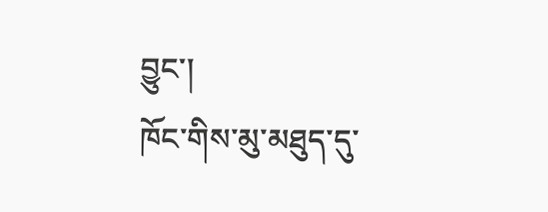བྱུང་།
ཁོང་གིས་མུ་མཐུད་དུ་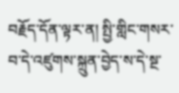བརྗོད་དོན་ལྟར་ན། སྤྱི་གླིང་གསར་བ་དེ་འཛུགས་སྐྲུན་བྱེད་ས་དེ་སྔ་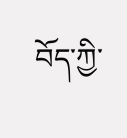བོད་ཀྱི་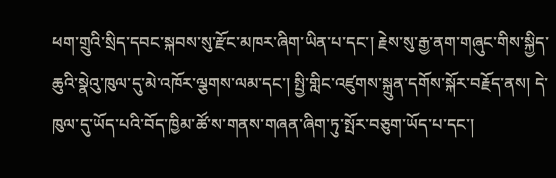ཕག་གྲུའི་སྲིད་དབང་སྐབས་སུ་རྫོང་མཁར་ཞིག་ཡིན་པ་དང་། རྗེས་སུ་རྒྱ་ནག་གཞུང་གིས་སྐྱིད་ཆུའི་སྣེའུ་ཁུལ་དུ་མེ་འཁོར་ལྕགས་ལམ་དང་། སྤྱི་གླིང་འཛུགས་སྐྲུན་དགོས་སྐོར་བརྗོད་ནས། དེ་ཁུལ་དུ་ཡོད་པའི་བོད་ཁྱིམ་ཚོ་ས་གནས་གཞན་ཞིག་ཏུ་སྤོར་བཅུག་ཡོད་པ་དང་།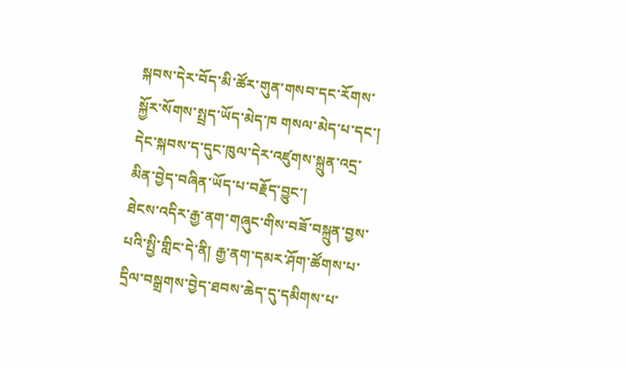སྐབས་དེར་བོད་མི་ཚོར་གུན་གསབ་དང་རོགས་སྐྱོར་སོགས་སྤྲད་ཡོད་མེད་ཁ གསལ་མེད་པ་དང་། དེང་སྐབས་ད་དུང་ཁུལ་དེར་འཛུགས་སྐྲུན་འདྲ་མིན་བྱེད་བཞིན་ཡོད་པ་བརྗོད་བྱུང་།
ཐེངས་འདིར་རྒྱ་ནག་གཞུང་གིས་བཟོ་བསྐྲུན་བྱས་པའི་སྤྱི་གླིང་དེ་ནི། རྒྱ་ནག་དམར་ཤོག་ཚོགས་པ་དྲིལ་བསྒྲགས་བྱེད་ཐབས་ཆེད་དུ་དམིགས་པ་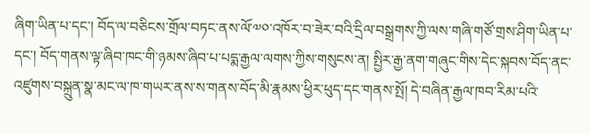ཞིག་ཡིན་པ་དང་། བོད་ལ་བཅིངས་གྲོལ་བཏང་ནས་ལོ་༧༠་འཁོར་བ་ཟེར་བའི་དྲིལ་བསྒྲགས་ཀྱི་ལས་གཞི་གཙོ་གྲས་ཤིག་ཡིན་པ་དང་། བོད་གནས་ལྟ་ཞིབ་ཁང་གི་ཉམས་ཞིབ་པ་པདྨ་རྒྱལ་ལགས་ཀྱིས་གསུངས་ན། སྤྱིར་རྒྱ་ནག་གཞུང་གིས་དེང་སྐབས་བོད་ནང་འཛུགས་བསྐྲུན་སྣ་མང་ལ་ཁ་གཡར་ནས་ས་གནས་བོད་མི་རྣམས་ཕྱིར་ཕུད་དང་གནས་སྤོ། དེ་བཞིན་རྒྱལ་ཁབ་རིམ་པའི་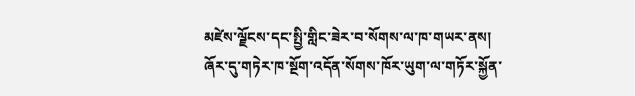མཛེས་ལྗོངས་དང་སྤྱི་གླིང་ཟེར་བ་སོགས་ལ་ཁ་གཡར་ནས། ཞོར་དུ་གཏེར་ཁ་སྔོག་འདོན་སོགས་ཁོར་ཡུག་ལ་གཏོར་སྐྱོན་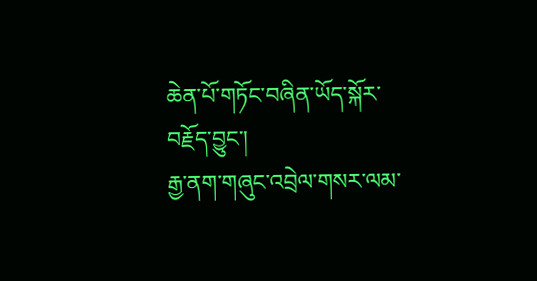ཆེན་པོ་གཏོང་བཞིན་ཡོད་སྐོར་བརྗོད་བྱུང་།
རྒྱ་ནག་གཞུང་འབྲེལ་གསར་ལམ་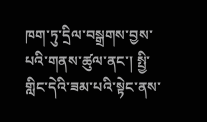ཁག་ཏུ་དྲིལ་བསྒྲགས་བྱས་པའི་གནས་ཚུལ་ནང་། སྤྱི་གླིང་དེའི་ཟམ་པའི་སྟེང་ནས་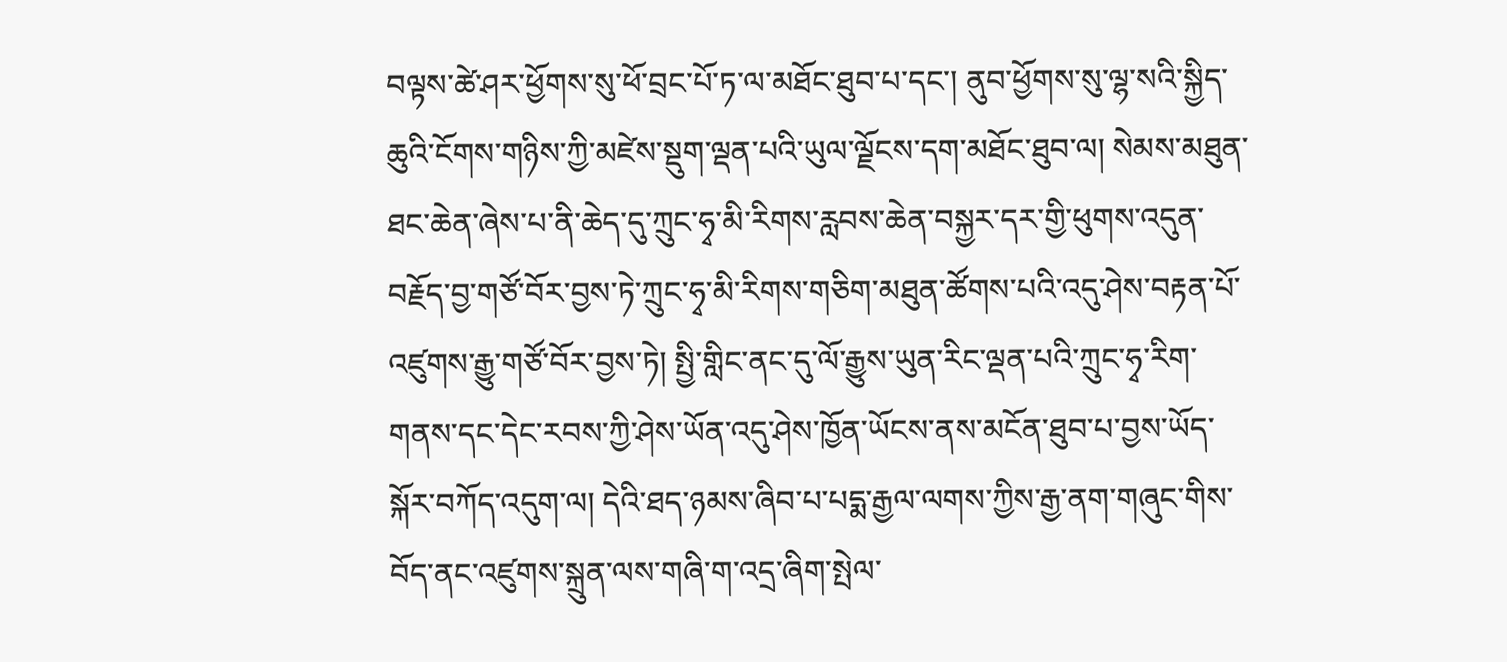བལྟས་ཚེ་ཤར་ཕྱོགས་སུ་ཕོ་བྲང་པོ་ཏ་ལ་མཐོང་ཐུབ་པ་དང་། ནུབ་ཕྱོགས་སུ་ལྷ་སའི་སྐྱིད་ཆུའི་ངོགས་གཉིས་ཀྱི་མཛེས་སྡུག་ལྡན་པའི་ཡུལ་ལྗོངས་དག་མཐོང་ཐུབ་ལ། སེམས་མཐུན་ཐང་ཆེན་ཞེས་པ་ནི་ཆེད་དུ་ཀྲུང་ཧྭ་མི་རིགས་རླབས་ཆེན་བསྐྱར་དར་གྱི་ཕུགས་འདུན་བརྗོད་བྱ་གཙོ་བོར་བྱས་ཏེ་ཀྲུང་ཧྭ་མི་རིགས་གཅིག་མཐུན་ཚོགས་པའི་འདུ་ཤེས་བརྟན་པོ་འཛུགས་རྒྱུ་གཙོ་བོར་བྱས་ཏེ། སྤྱི་གླིང་ནང་དུ་ལོ་རྒྱུས་ཡུན་རིང་ལྡན་པའི་ཀྲུང་ཧྭ་རིག་གནས་དང་དེང་རབས་ཀྱི་ཤེས་ཡོན་འདུ་ཤེས་ཁྱོན་ཡོངས་ནས་མངོན་ཐུབ་པ་བྱས་ཡོད་སྐོར་བཀོད་འདུག་ལ། དེའི་ཐད་ཉམས་ཞིབ་པ་པདྨ་རྒྱལ་ལགས་ཀྱིས་རྒྱ་ནག་གཞུང་གིས་བོད་ནང་འཛུགས་སྐྲུན་ལས་གཞི་ག་འདྲ་ཞིག་སྤེལ་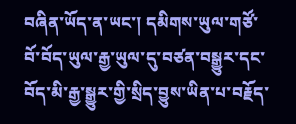བཞིན་ཡོད་ན་ཡང་། དམིགས་ཡུལ་གཙོ་བོ་བོད་ཡུལ་རྒྱ་ཡུལ་དུ་བཙན་བསྒྱུར་དང་བོད་མི་རྒྱ་སྒྱུར་གྱི་སྲིད་བྱུས་ཡིན་པ་བརྗོད་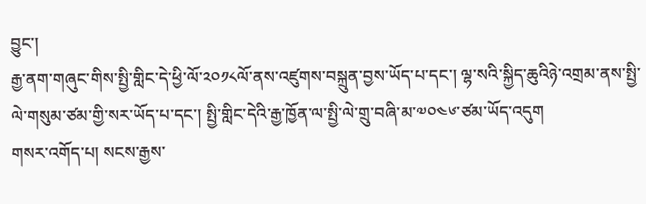བྱུང་།
རྒྱ་ནག་གཞུང་གིས་སྤྱི་གླིང་དེ་ཕྱི་ལོ་༢༠༡༨ལོ་ནས་འཛུགས་བསྐྲུན་བྱས་ཡོད་པ་དང་། ལྷ་སའི་སྐྱིད་ཆུའིཉེ་འགྲམ་ནས་སྤྱི་ལེ་གསུམ་ཙམ་གྱི་སར་ཡོད་པ་དང་། སྤྱི་གླིང་དེའི་རྒྱ་ཁྱོན་ལ་སྤྱི་ལེ་གྲུ་བཞི་མ་༧༠༤༦་ཙམ་ཡོད་འདུག
གསར་འགོད་པ། སངས་རྒྱས་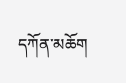དཀོན་མཆོག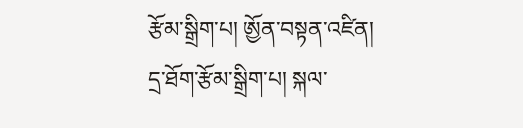རྩོམ་སྒྲིག་པ། ཨྱོན་བསྟན་འཛིན།
དྲ་ཐོག་རྩོམ་སྒྲིག་པ། སྐལ་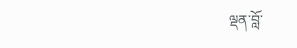ལྡན་བློ་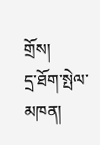གྲོས།
དྲ་ཐོག་སྤེལ་མཁན།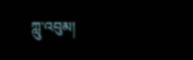ཀླུ་འབུམ།